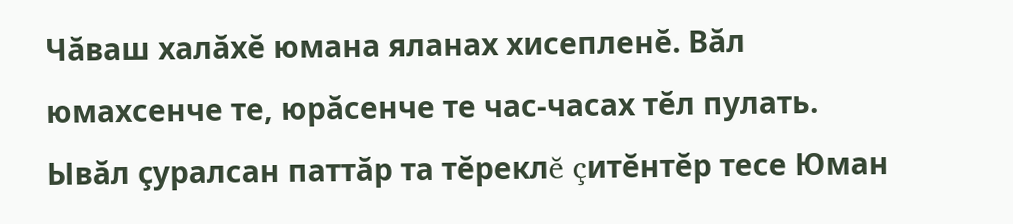Чăваш халăхĕ юмана яланах хисепленĕ. Вăл юмахсенче те, юрăсенче те час-часах тĕл пулать. Ывăл çуралсан паттăр та тĕреклĕ çитĕнтĕр тесе Юман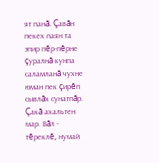ят панă. Çавăн пекех паян та эпир пĕр-пĕрне çуралнă кунпа саламланă чухне юман пек çирĕп сывлăх сунатпăр. Çакă ахальтен мар. Вăл - тĕреклĕ, нумай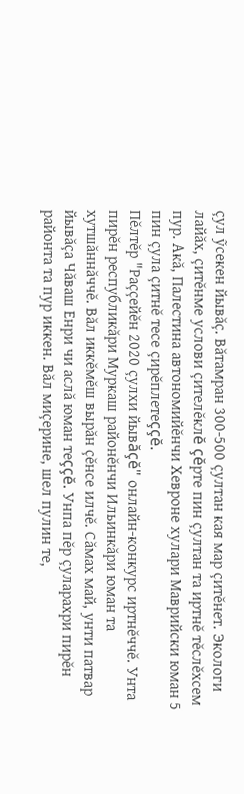çул ỹсекен йывăç. Вăтамран 300-500 çултан кая мар çитĕнет. Экологи лайăх, çитĕнме услови çителĕклĕ çĕрте пин çултан та иртнĕ тĕслĕхсем пур. Акă, Палестина автономийĕнчи Хевроне хулари Маврийски юман 5 пин çула çитнĕ тесе çирĕплетеççĕ.
Пĕлтĕр "Раççейĕн 2020 çулхи йывăçĕ" онлайн-конкурс иртнĕччĕ. Унта пирĕн республикăри Муркаш районĕнчи Ильинкăри юман та хутшăннăччĕ. Вăл иккĕмĕш вырăн çĕнсе илчĕ. Сăмах май, унти патвар йывăçа Чăваш Енри чи аслă юман теççĕ. Унпа пĕр çуларахри пирĕн районта та пур иккен. Вăл миçерине, шел пулин те,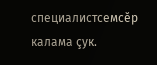специалистсемсĕр калама çук.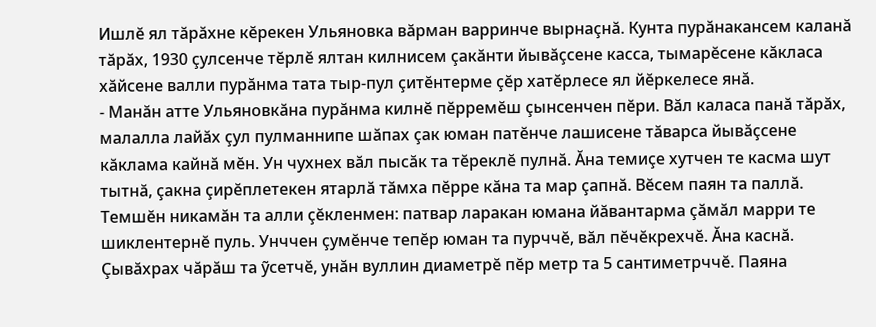Ишлĕ ял тăрăхне кĕрекен Ульяновка вăрман варринче вырнаçнă. Кунта пурăнакансем каланă тăрăх, 1930 çулсенче тĕрлĕ ялтан килнисем çакăнти йывăçсене касса, тымарĕсене кăкласа хăйсене валли пурăнма тата тыр-пул çитĕнтерме çĕр хатĕрлесе ял йĕркелесе янă.
- Манăн атте Ульяновкăна пурăнма килнĕ пĕрремĕш çынсенчен пĕри. Вăл каласа панă тăрăх, малалла лайăх çул пулманнипе шăпах çак юман патĕнче лашисене тăварса йывăçсене кăклама кайнă мĕн. Ун чухнех вăл пысăк та тĕреклĕ пулнă. Ăна темиçе хутчен те касма шут тытнă, çакна çирĕплетекен ятарлă тăмха пĕрре кăна та мар çапнă. Вĕсем паян та паллă. Темшĕн никамăн та алли çĕкленмен: патвар ларакан юмана йăвантарма çăмăл марри те шиклентернĕ пуль. Унччен çумĕнче тепĕр юман та пурччĕ, вăл пĕчĕкрехчĕ. Ăна каснă. Çывăхрах чăрăш та ỹсетчĕ, унăн вуллин диаметрĕ пĕр метр та 5 сантиметрччĕ. Паяна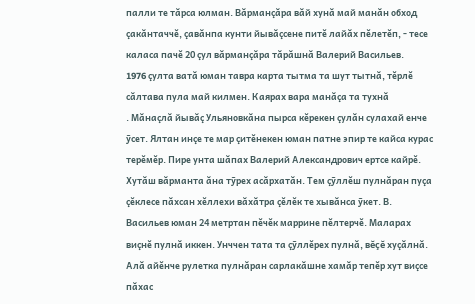палли те тăрса юлман. Вăрманçăра вăй хунă май манăн обход çакăнтаччĕ, çавăнпа кунти йывăçсене питĕ лайăх пĕлетĕп, - тесе каласа пачĕ 20 çул вăрманçăра тăрăшнă Валерий Васильев.
1976 çулта ватă юман тавра карта тытма та шут тытнă, тĕрлĕ сăлтава пула май килмен. Каярах вара манăçа та тухнă
. Мăнаçлă йывăç Ульяновкăна пырса кĕрекен çулăн сулахай енче ỹсет. Ялтан инçе те мар çитĕнекен юман патне эпир те кайса курас терĕмĕр. Пире унта шăпах Валерий Александрович ертсе кайрĕ. Хутăш вăрманта ăна тỹрех асăрхатăн. Тем çỹллĕш пулнăран пуçа çĕклесе пăхсан хĕллехи вăхăтра çĕлĕк те хывăнса ỹкет. В. Васильев юман 24 метртан пĕчĕк маррине пĕлтерчĕ. Маларах виçнĕ пулнă иккен. Унччен тата та çỹллĕрех пулнă, вĕçĕ хуçăлнă. Алă айĕнче рулетка пулнăран сарлакăшне хамăр тепĕр хут виçсе пăхас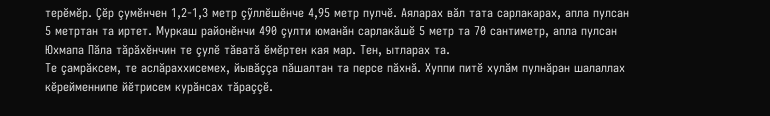терĕмĕр. Çĕр çумĕнчен 1,2-1,3 метр çỹллĕшĕнче 4,95 метр пулчĕ. Аяларах вăл тата сарлакарах, апла пулсан 5 метртан та иртет. Муркаш районĕнчи 490 çулти юманăн сарлакăшĕ 5 метр та 70 сантиметр, апла пулсан Юхмапа Пăла тăрăхĕнчин те çулĕ тăватă ĕмĕртен кая мар. Тен, ытларах та.
Те çамрăксем, те аслăраххисемех, йывăççа пăшалтан та персе пăхнă. Хуппи питĕ хулăм пулнăран шалаллах кĕрейменнипе йĕтрисем курăнсах тăраççĕ.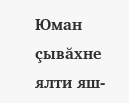Юман çывăхне ялти яш-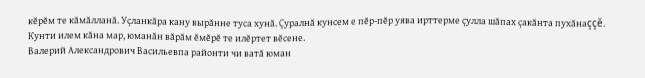кĕрĕм те кăмăлланă. Уçланкăра кану вырăнне туса хунă. Çуралнă кунсем е пĕр-пĕр уява ирттерме çулла шăпах çакăнта пухăнаççĕ. Кунти илем кăна мар, юманăн вăрăм ĕмĕрĕ те илĕртет вĕсене.
Валерий Александрович Васильевпа районти чи ватă юман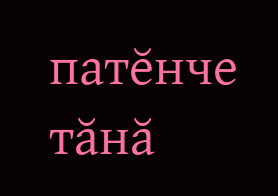патĕнче тăнă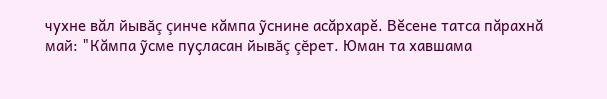чухне вăл йывăç çинче кăмпа ỹснине асăрхарĕ. Вĕсене татса пăрахнă май: "Кăмпа ỹсме пуçласан йывăç çĕрет. Юман та хавшама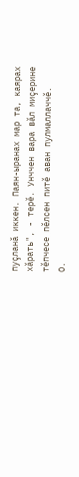пуçланă иккен. Паян-ыранах мар та, каярах хăрать", - терĕ. Унччен вара вăл миçерине тĕпчесе пĕлсен питĕ аван пулмаллаччĕ.
О.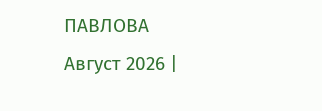ПАВЛОВА
Август 2026 |